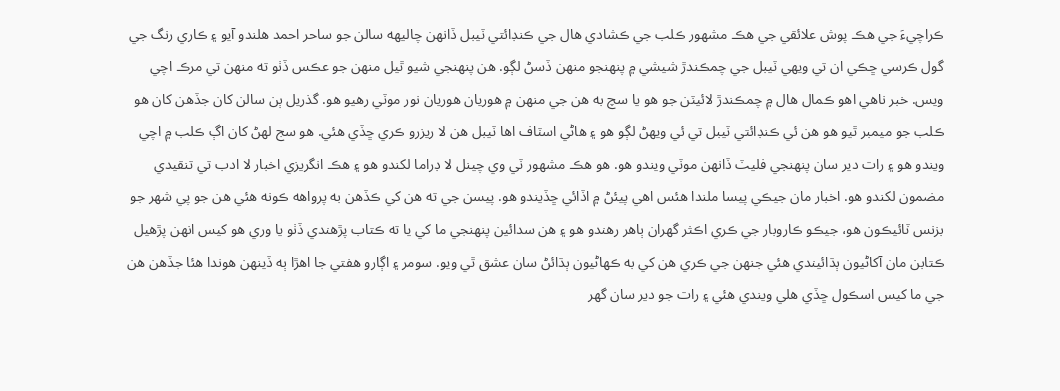ڪراچيءَ جي هڪ پوش علائقي جي هڪ مشهور ڪلب جي ڪشادي هال جي ڪنڊائتي ٽيبل ڏانهن چاليهه سالن جو ساحر احمد هلندو آيو ۽ ڪاري رنگ جي گول ڪرسي ڇڪي ان تي ويهي ٽيبل جي چمڪندڙ شيشي ۾ پنهنجو منهن ڏسڻ لڳو. هن پنهنجي شيو ٿيل منهن جو عڪس ڏٺو ته منهن تي مرڪ اچي ويس. خبر ناهي اهو ڪمال هال ۾ چمڪندڙ لائيٽن جو هو يا سچ به هن جي منهن ۾ هوريان هوريان نور موٽي رهيو هو. گذريل ٻن سالن کان جڏهن کان هو ڪلب جو ميمبر ٿيو هو هن ئي ڪنڊائتي ٽيبل تي ئي ويهڻ لڳو هو ۽ هاڻي اسٽاف اها ٽيبل هن لا ريزرو ڪري ڇڏي هئي. هو سج لهڻ کان اڳ ڪلب ۾ اچي ويندو هو ۽ رات دير سان پنهنجي فليٽ ڏانهن موٽي ويندو هو. هو هڪ مشهور ٽي وي چينل لا ڊراما لکندو هو ۽ هڪ انگريزي اخبار لا ادب تي تنقيدي مضمون لکندو هو. اخبار مان جيڪي پيسا ملندا هئس اهي پيئڻ ۾ اڏائي ڇڏيندو هو. پيسن جي ته هن کي ڪڏهن به پرواهه ڪونه هئي هن جو پي شهر جو بزنس ٽائيڪون هو، جيڪو ڪاروبار جي ڪري اڪثر گهران ٻاهر رهندو هو ۽ هن سدائين پنهنجي ما کي يا ته ڪتاب پڙهندي ڏٺو يا وري هو کيس انهن پڙهيل ڪتابن مان آکاڻيون ٻڌائيندي هئي جنهن جي ڪري هن کي به ڪهاڻيون ٻڌائڻ سان عشق ٿي ويو. سومر ۽ اڳارو هفتي جا اهڙا ٻه ڏينهن هوندا هئا جڏهن هن جي ما کيس اسڪول ڇڏي هلي ويندي هئي ۽ رات جو دير سان گهر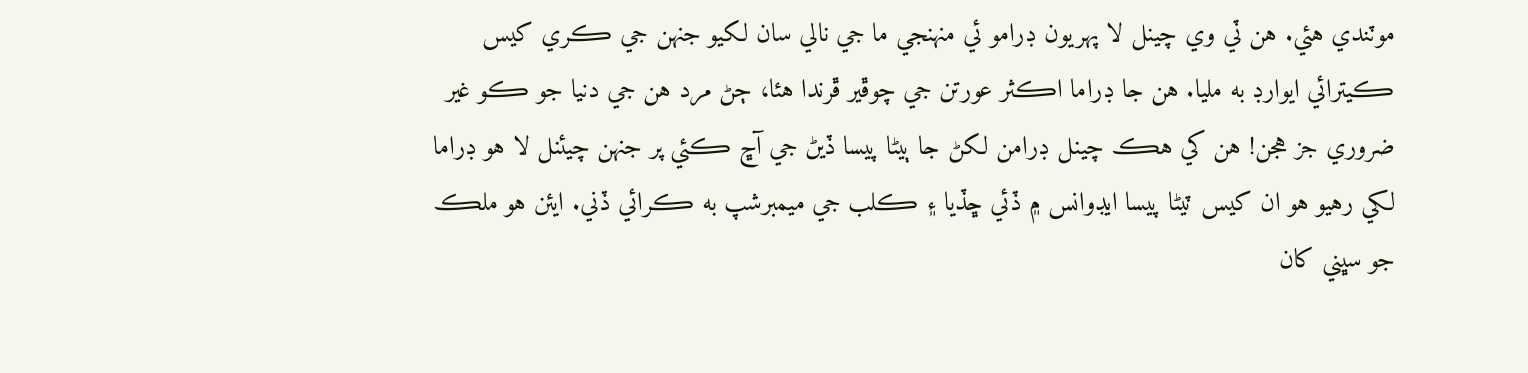موٽندي هئي. هن ٽي وي چينل لا پهريون ڊرامو ئي منهنجي ما جي نالي سان لکيو جنهن جي ڪري کيس ڪيترائي ايوارڊ به مليا. هن جا ڊراما اڪثر عورتن جي چوڦير ڦرندا هئا، ڄڻ مرد هن جي دنيا جو ڪو غير ضروري جز هجن! هن کي هڪ چينل ڊرامن لکڻ جا ٻيڻا پيسا ڏيڻ جي آڇ ڪئي پر جنهن چيئنل لا هو ڊراما لکي رهيو هو ان کيس ٽيڻا پيسا ايڊوانس ۾ ڏئي ڇڏيا ۽ ڪلب جي ميمبرشپ به ڪرائي ڏني. ايئن هو ملڪ جو سڀني کان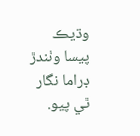وڌيڪ پيسا وٺندڙ ڊراما نگار ٿي پيو.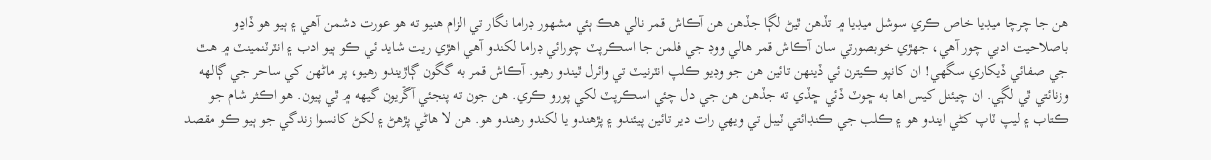هن جا چرچا ميڊيا خاص ڪري سوشل ميڊيا ۾ تڏهن ٿيڻ لڳا جڏهن هن آڪاش قمر نالي هڪ ٻئي مشهور ڊراما نگار تي الزام هنيو ته هو عورت دشمن آهي ۽ ٻيو هو ڏاڍو باصلاحيت ادبي چور آهي، جهڙي خوبصورتي سان آڪاش قمر هالي ووڊ جي فلمن جا اسڪرپٽ چورائي ڊراما لکندو آهي اهڙي ريت شايد ئي ڪو ٻيو ادب ۽ انٽرٽنمينٽ ۾ هٿ جي صفائي ڏيکاري سگهي! ان کانپو ڪيترن ئي ڏينهن تائين هن جو وڊيو ڪلپ انٽرنيٽ تي وائرل ٿيندو رهيو. آڪاش قمر به گگون ڳاڙيندو رهيو، پر ماڻهن کي ساحر جي ڳالهه وزنائتي ٿي لڳي. ان چيئنل کيس اها به ڇوٽ ڏئي ڇڏي ته جڏهن هن جي دل چئي اسڪرپٽ لکي پورو ڪري. هن جون ته پنجئي آڱريون گيهه ۾ ٿي پيون. هو اڪثر شام جو ڪتاب ۽ ليپ ٽاپ کڻي ايندو هو ۽ ڪلب جي ڪنڊائتي ٽيبل تي ويهي رات دير تائين پيئندو ۽ پڙهندو يا لکندو رهندو هو. هن لا هاڻي پڙهڻ ۽ لکڻ کانسوا زندگي جو ٻيو ڪو مقصد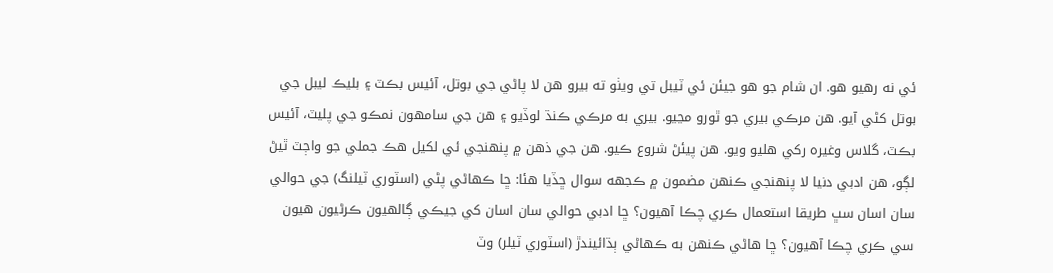ئي نه رهيو هو. ان شام جو هو جيئن ئي ٽيبل تي ويٺو ته بيرو هن لا پاڻي جي بوتل، آئيس بڪٽ ۽ بليڪ ليبل جي بوتل کڻي آيو. هن مرڪي بيري جو ٿورو مڃيو. بيري به مرڪي ڪنڌ لوڏيو ۽ هن جي سامهون نمڪو جي پليٽ، آئيس بڪٽ، گلاس وغيره رکي هليو ويو. هن پيئڻ شروع ڪيو. هن جي ذهن ۾ پنهنجي ئي لکيل هڪ جملي جو واڄٽ ٿيڻ لڳو، هن ادبي دنيا لا پنهنجي ڪنهن مضمون ۾ ڪجهه سوال ڇڏيا هئا: ڇا ڪهاڻي پڻي (اسٽوري ٽيلنگ) جي حوالي سان اسان سڀ طريقا استعمال ڪري چڪا آهيون؟ ڇا ادبي حوالي سان اسان کي جيڪي ڳالهيون ڪرڻيون هيون سي ڪري چڪا آهيون؟ ڇا هاڻي ڪنهن به ڪهاڻي ٻڌائيندڙ (اسٽوري ٽيلر) وٽ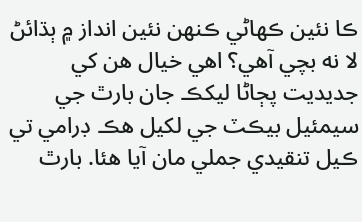ڪا نئين ڪهاڻي ڪنهن نئين انداز ۾ ٻڌائڻ لا نه بچي آهي؟ اهي خيال هن کي جديديت پڄاڻا ليکڪ جان بارٿ جي سيمئيل بيڪٽ جي لکيل هڪ ڊرامي تي ڪيل تنقيدي جملي مان آيا هئا. بارٿ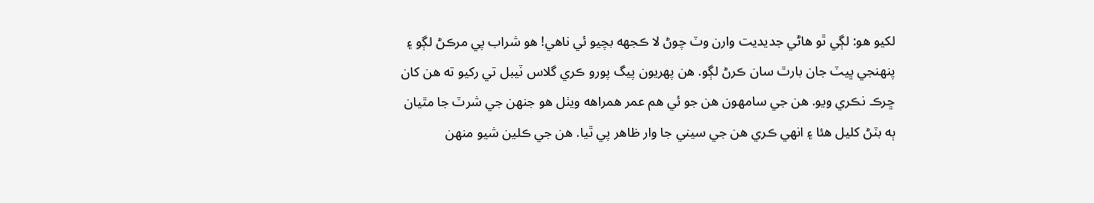لکيو هو: لڳي ٿو هاڻي جديديت وارن وٽ چوڻ لا ڪجهه بچيو ئي ناهي! هو شراب پي مرڪڻ لڳو ۽ پنهنجي ڀيٽ جان بارٿ سان ڪرڻ لڳو. هن پهريون پيگ پورو ڪري گلاس ٽيبل تي رکيو ته هن کان ڇرڪ نڪري ويو. هن جي سامهون هن جو ئي هم عمر همراهه ويٺل هو جنهن جي شرٽ جا مٿيان ٻه بٽڻ کليل هئا ۽ انهي ڪري هن جي سيني جا وار ظاهر پي ٿيا. هن جي ڪلين شيو منهن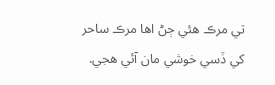تي مرڪ هئي ڄڻ اها مرڪ ساحر کي ڏسي خوشي مان آئي هجي.